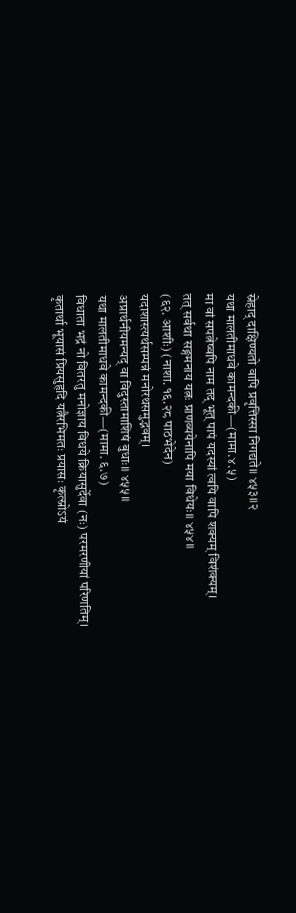स्नेहाद् दाक्षिण्यतो वापि प्रवृत्तिस्सा निगद्यते॥ ४५३॥२
यथा मालतीमाधवे कामन्दकी—(मामा.४.५)
मा वां सपत्नेष्वपि नाम तद् भूत् पापं यदस्यां त्वयि वापि शक्यम् विशंक्यम्।
तत् सर्वथा सङ्गमनाय यत्नः प्राणव्ययेनापि मया विधेयः॥ ४५४॥
(६२. आशीः) (नाशा. १६.२८ पाठभेदेन)
यदाशास्त्यर्थसम्पन्नं मनोरथसमुद्भवम्।
अप्रार्थनीयमन्यद् वा विदुस्तामाशिषं बुधाः॥ ४५५॥
यथा मालतीमाधवे कामन्दकी—(मामा. ६.७)
विधाता भद्रं नो वितरतु मनोज्ञाय विधये क्रियासुर्देवा (नः) परमरणीयां परिणतिम्।
कृतार्था भूयासं प्रियसुहृदि यत्नैरभिमतः प्रयासः कृत्स्नोऽयं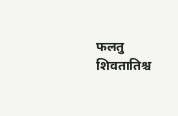फलतु शिवतातिश्च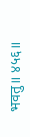भवतु॥ ४५६॥